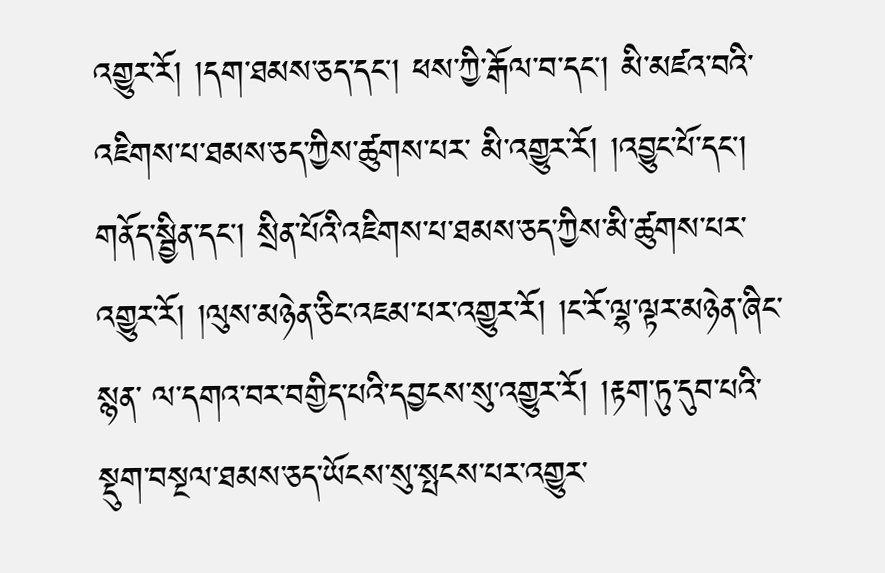འགྱུར་རོ། །དག་ཐམས་ཅད་དང། ཕས་ཀྱི་རྒོལ་བ་དང། མི་མཛའ་བའི་འཇིགས་པ་ཐམས་ཅད་ཀྱིས་ཚུགས་པར་ མི་འགྱུར་རོ། །འབྱུང་པོ་དང། གནོད་སྦྱིན་དང། སྲིན་པོའི་འཇིགས་པ་ཐམས་ཅད་ཀྱིས་མི་ཚུགས་པར་འགྱུར་རོ། །ལུས་མཉེན་ཅིང་འཇམ་པར་འགྱུར་རོ། །ང་རོ་ལྷ་ལྟར་མཉེན་ཞིང་སྙན་ ལ་དགའ་བར་བགྱིད་པའི་དབྱངས་སུ་འགྱུར་རོ། །རྟག་ཏུ་དུབ་པའི་སྡུག་བསྔལ་ཐམས་ཅད་ཡོངས་སུ་སྤངས་པར་འགྱུར་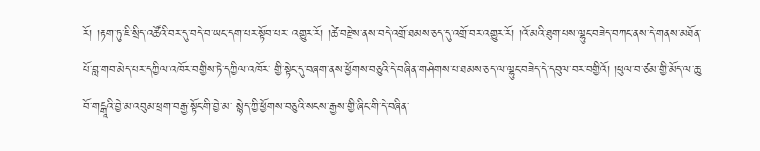རོ། །རྟག་ཏུ་ཇི་སྲིད་འཚོའི་བར་དུ་བདེ་བ་ཡང་དག་པར་སྟོབ་པར་ འགྱུར་རོ། །ཚེ་བརྫེས་ནས་བདེ་འགྲོ་ཐམས་ཅད་དུ་འགྲོ་བར་འགྱུར་རོ། །འོ་མའི་ཐུག་པས་ལྷུང་བཟེད་བཀང་ནས་དེ་གནས་མཐོན་པོ་བླ་གབ་མེད་པར་དཀྱིལ་འཁོར་བགྱིས་ཏེ་དཀྱིལ་འཁོར་ གྱི་སྟེང་དུ་བཞག་ནས་ཕྱོགས་བཅུའི་དེ་བཞིན་གཤེགས་པ་ཐམས་ཅད་ལ་ལྷུང་བཟེད་དེ་དབུལ་བར་བགྱིའོ། །ཕུལ་བ་ཙམ་གྱི་མོད་ལ་ཆུ་བོ་གངྒཱའི་བྱེ་མ་འབུམ་ཕྲག་བརྒྱ་སྟོང་གི་བྱེ་མ་ སྙེད་ཀྱི་ཕྱོགས་བཅུའི་སངས་རྒྱས་གྱི་ཞིང་གི་དེ་བཞིན་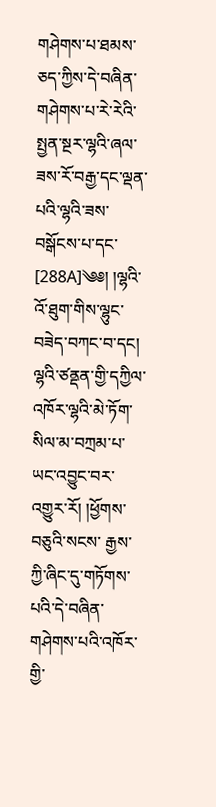གཤེགས་པ་ཐམས་ཅད་ཀྱིས་དེ་བཞིན་གཤེགས་པ་རེ་རེའི་སྤྱན་སྔར་ལྷའི་ཞལ་ཟས་རོ་བརྒྱ་དང་ལྡན་པའི་ལྷའི་ཟས་བསྒོངས་པ་དང་ [288A]༄༅། །ལྷའི་འོ་ཐུག་གིས་ལྷུང་བཟེད་བཀང་བ་དང། ལྷའི་ཙནྡན་གྱི་དཀྱིལ་འཁོར་ལྷའི་མེ་ཏོག་སིལ་མ་བཀྲམ་པ་ཡང་འབྱུང་བར་འགྱུར་རོ། །ཕྱོགས་བཅུའི་སངས་ རྒྱས་ཀྱི་ཞིང་དུ་གཏོགས་པའི་དེ་བཞིན་གཤེགས་པའི་འཁོར་གྱི་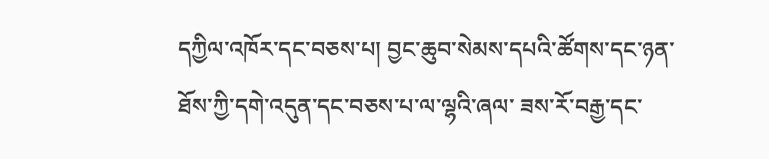དཀྱིལ་འཁོར་དང་བཅས་པ། བྱང་ཆུབ་སེམས་དཔའི་ཚོགས་དང་ཉན་ཐོས་ཀྱི་དགེ་འདུན་དང་བཅས་པ་ལ་ལྷའི་ཞལ་ ཟས་རོ་བརྒྱ་དང་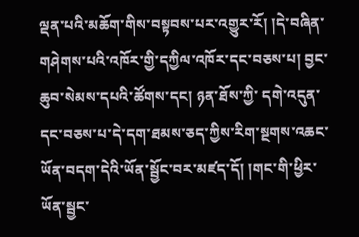ལྡན་པའི་མཆོག་གིས་བསྟབས་པར་འགྱུར་རོ། །དེ་བཞིན་གཤེགས་པའི་འཁོར་གྱི་དཀྱིལ་འཁོར་དང་བཅས་པ། བྱང་ཆུབ་སེམས་དཔའི་ཚོགས་དང། ཉན་ཐོས་ཀྱི་ དགེ་འདུན་དང་བཅས་པ་དེ་དག་ཐམས་ཅད་ཀྱིས་རིག་སྔགས་འཆང་ཡོན་བདག་དེའི་ཡོན་སྦྱོང་བར་མཛད་དོ། །གང་གི་ཕྱིར་ཡོན་སྦྱང་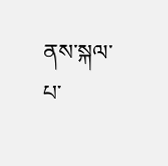ནས་སྐལ་པ་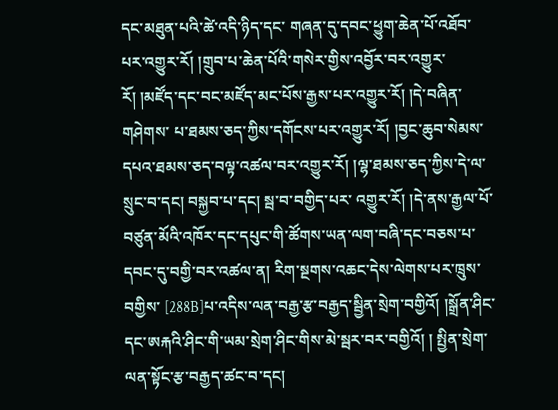དང་མཐུན་པའི་ཚེ་འདི་ཉིད་དང་ གཞན་དུ་དབང་ཕྱུག་ཆེན་པོ་འཐོབ་པར་འགྱུར་རོ། །གྲུབ་པ་ཆེན་པོའི་གསེར་གྱིས་འབྱོར་བར་འགྱུར་རོ། །མཛོད་དང་བང་མཛོད་མང་པོས་རྒྱས་པར་འགྱུར་རོ། །དེ་བཞིན་གཤེགས་ པ་ཐམས་ཅད་ཀྱིས་དགོངས་པར་འགྱུར་རོ། །བྱང་ཆུབ་སེམས་དཔའ་ཐམས་ཅད་བལྟ་འཚལ་བར་འགྱུར་རོ། །ལྷ་ཐམས་ཅད་ཀྱིས་དེ་ལ་སྲུང་བ་དང། བསྐྱབ་པ་དང། སྦ་བ་བགྱིད་པར་ འགྱུར་རོ། །དེ་ནས་རྒྱལ་པོ་བཙུན་མོའི་འཁོར་དང་དཔུང་གི་ཚོགས་ཡན་ལག་བཞི་དང་བཅས་པ་དབང་དུ་བགྱི་བར་འཚལ་ན། རིག་སྔགས་འཆང་དེས་ལེགས་པར་ཁྲུས་བགྱིས་ [288B]པ་འདིས་ལན་བརྒྱ་རྩ་བརྒྱད་སྦྱིན་སྲེག་བགྱིའོ། །སྒྲོན་ཤིང་དང་ཨརྐའི་ཤིང་གི་ཡམ་སྲེག་ཤིང་གིས་མེ་སྦར་བར་བགྱིའོ། ། སྤྱིན་སྲེག་ལན་སྟོང་རྩ་བརྒྱད་ཚང་བ་དང།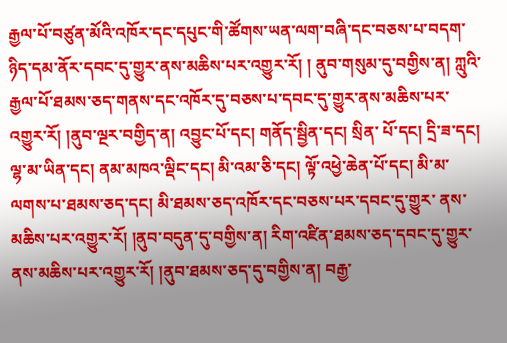རྒྱལ་པོ་བཙུན་མོའི་འཁོར་དང་དཔུང་གི་ཚོགས་ཡན་ལག་བཞི་དང་བཅས་པ་བདག་ཉིད་དམ་ནོར་དབང་དུ་གྱུར་ནས་མཆིས་པར་འགྱུར་རོ། ། ནུབ་གསུམ་དུ་བགྱིས་ན། ཀླུའི་རྒྱལ་པོ་ཐམས་ཅད་གནས་དང་འཁོར་དུ་བཅས་པ་དབང་དུ་གྱུར་ནས་མཆིས་པར་འགྱུར་རོ། །ནུབ་ལྔར་བགྱིད་ན། འབྱུང་པོ་དང། གནོད་སྦྱིན་དང། སྲིན་ པོ་དང། དྲི་ཟ་དང། ལྷ་མ་ཡིན་དང། ནམ་མཁའ་ལྡིང་དང། མི་འམ་ཅི་དང། ལྟོ་འཕྱེ་ཆེན་པོ་དང། མི་མ་ལགས་པ་ཐམས་ཅད་དང། མི་ཐམས་ཅད་འཁོར་དང་བཅས་པར་དབང་དུ་གྱུར་ ནས་མཆིས་པར་འགྱུར་རོ། །ནུབ་བདུན་དུ་བགྱིས་ན། རིག་འཛིན་ཐམས་ཅད་དབང་དུ་གྱུར་ནས་མཆིས་པར་འགྱུར་རོ། །ནུབ་ཐམས་ཅད་དུ་བགྱིས་ན། བརྒྱ་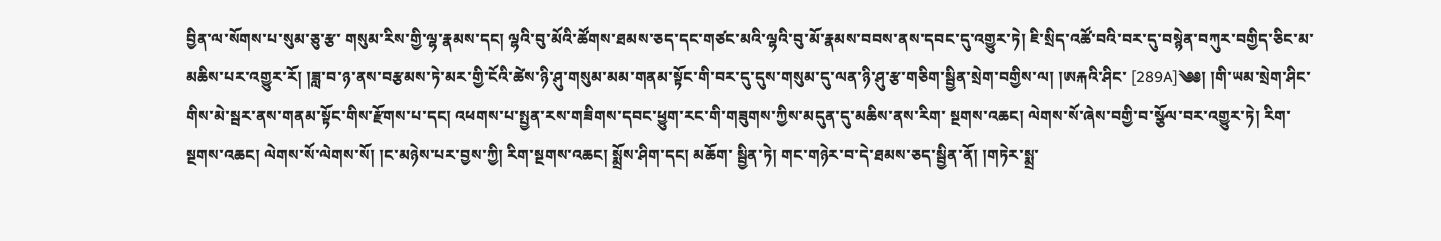བྱིན་ལ་སོགས་པ་སུམ་ཅུ་རྩ་ གསུམ་རིས་གྱི་ལྷ་རྣམས་དང། ལྷའི་བུ་མོའི་ཚོགས་ཐམས་ཅད་དང་གཙང་མའི་ལྷའི་བུ་མོ་རྣམས་བབས་ནས་དབང་དུ་འགྱུར་ཏེ། ཇི་སྲིད་འཚོ་བའི་བར་དུ་བསྙེན་བཀུར་བགྱིད་ཅིང་མ་ མཆིས་པར་འགྱུར་རོ། །ཟླ་བ་ཉ་ནས་བརྩམས་ཏེ་མར་གྱི་ངོའི་ཚེས་ཉི་ཤུ་གསུམ་མམ་གནམ་སྟོང་གི་བར་དུ་དུས་གསུམ་དུ་ལན་ཉི་ཤུ་རྩ་གཅིག་སྦྱིན་སྲེག་བགྱིས་ལ། །ཨརྐའི་ཤིང་ [289A]༄༅། །གི་ཡམ་སྲེག་ཤིང་གིས་མེ་སྦར་ནས་གནམ་སྟོང་གིས་རྫོགས་པ་དང། འཕགས་པ་སྤྱན་རས་གཟིགས་དབང་ཕྱུག་རང་གི་གཟུགས་ཀྱིས་མདུན་དུ་མཆིས་ནས་རིག་ སྔགས་འཆང། ལེགས་སོ་ཞེས་བགྱི་བ་སྩོལ་བར་འགྱུར་ཏེ། རིག་སྔགས་འཆང། ལེགས་སོ་ལེགས་སོ། །ང་མཉེས་པར་བྱས་ཀྱི། རིག་སྔགས་འཆང། སྨྲོས་ཤིག་དང། མཆོག་ སྦྱིན་ཏེ། གང་གཉེར་བ་དེ་ཐམས་ཅད་སྦྱིན་ནོ། །གཏེར་སྨྲ་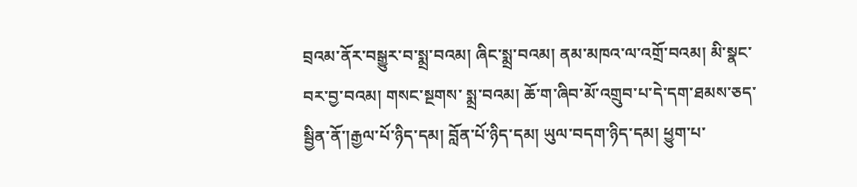བྲའམ་ནོར་བསྒྱུར་བ་སྨྲ་བའམ། ཞིང་སྨྲ་བའམ། ནམ་མཁའ་ལ་འགྲོ་བའམ། མི་སྣང་བར་བྱ་བའམ། གསང་སྔགས་ སྨྲ་བའམ། ཆོ་ག་ཞིབ་མོ་འགྲུབ་པ་དེ་དག་ཐམས་ཅད་སྦྱིན་ནོ་།རྒྱལ་པོ་ཉིད་དམ། བློན་པོ་ཉིད་དམ། ཡུལ་བདག་ཉིད་དམ། ཕྱུག་པ་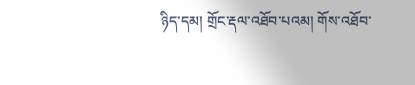ཉིད་དམ། གྲོང་རྡལ་འཐོབ་པའམ། གོས་འཐོབ་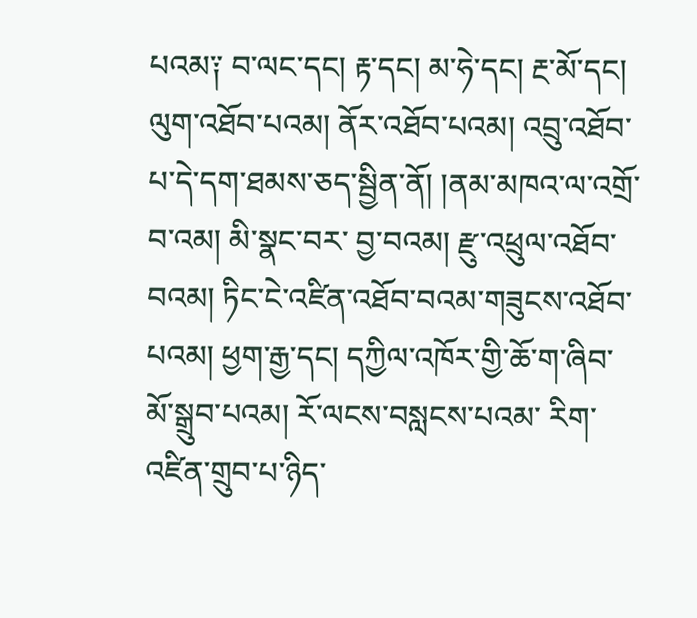པའམ༑ བ་ལང་དང། རྟ་དང། མ་ཧེ་དང། རྔ་མོ་དང། ལུག་འཐོབ་པའམ། ནོར་འཐོབ་པའམ། འབྲུ་འཐོབ་པ་དེ་དག་ཐམས་ཅད་སྦྱིན་ནོ། །ནམ་མཁའ་ལ་འགྲོ་བ་འམ། མི་སྣང་བར་ བྱ་བའམ། རྫུ་འཕྲུལ་འཐོབ་བའམ། ཏིང་ངེ་འཛིན་འཐོབ་བའམ་གཟུངས་འཐོབ་པའམ། ཕྱག་རྒྱ་དང། དཀྱིལ་འཁོར་གྱི་ཆོ་ག་ཞིབ་མོ་སྒྲུབ་པའམ། རོ་ལངས་བསླངས་པའམ་ རིག་འཛིན་གྲུབ་པ་ཉིད་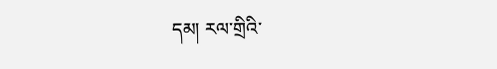དམ། རལ་གྲིའི་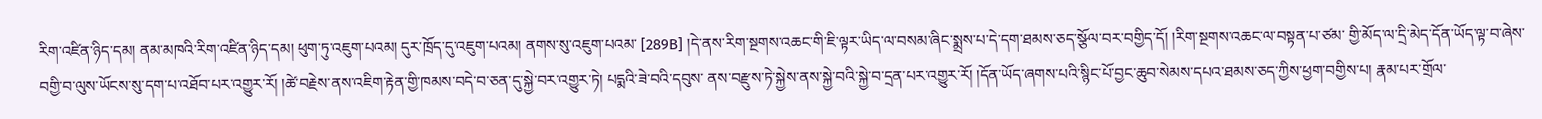རིག་འཛིན་ཉིད་དམ། ནམ་མཁའི་རིག་འཛིན་ཉིད་དམ། ཕུག་ཏུ་འཇུག་པའམ། དུར་ཁྲོད་དུ་འཇུག་པའམ། ནགས་སུ་འཇུག་པའམ་ [289B] །དེ་ནས་རིག་སྔགས་འཆང་གི་ཇི་ལྟར་ཡིད་ལ་བསམ་ཞིང་སྨྲས་པ་དེ་དག་ཐམས་ཅད་སྩོལ་བར་བགྱིད་དོ། །རིག་སྔགས་འཆང་ལ་བསྟན་པ་ཙམ་ གྱི་མོད་ལ་དྲི་མེད་དོན་ཡོད་ལྟ་བ་ཞེས་བགྱི་བ་ལུས་ཡོངས་སུ་དག་པ་འཐོབ་པར་འགྱུར་རོ། །ཚེ་བརྗེས་ནས་འཇིག་རྟེན་གྱི་ཁམས་བདེ་བ་ཅན་དུ་སྐྱེ་བར་འགྱུར་ཏེ། པདྨའི་ཟེ་བའི་དབུས་ ནས་བརྫུས་ཏེ་སྐྱེས་ནས་སྐྱེ་བའི་སྐྱེ་བ་དྲན་པར་འགྱུར་རོ། །དོན་ཡོད་ཞགས་པའི་སྙིང་པོ་བྱང་ཆུབ་སེམས་དཔའ་ཐམས་ཅད་ཀྱིས་ཕྱག་བགྱིས་པ། རྣམ་པར་གྲོལ་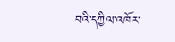བའི་དཀྱིལ་འཁོར་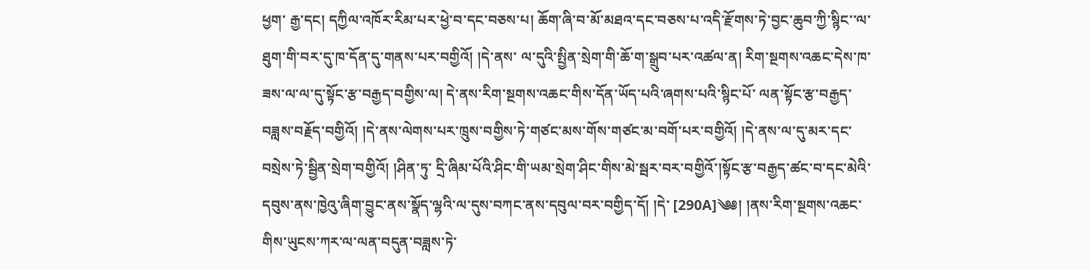ཕྱག་ རྒྱ་དང། དཀྱིལ་འཁོར་རིམ་པར་ཕྱེ་བ་དང་བཅས་པ། ཆོག་ཞི་བ་མོ་མཐའ་དང་བཅས་པ་འདི་རྫོགས་ཏེ་བྱང་ཆུབ་ཀྱི་སྙིང་་ལ་ཐུག་གི་བར་དུ་ཁ་དོན་དུ་གནས་པར་བགྱིའོ། །དེ་ནས་ ལ་དུའི་སྤྱིན་སྲེག་གི་ཆོ་ག་སྒྲུབ་པར་འཚལ་ན། རིག་སྔགས་འཆང་དེས་ཁ་ཟས་ལ་ལ་དུ་སྟོང་རྩ་བརྒྱད་བགྱིས་ལ། དེ་ནས་རིག་སྔགས་འཆང་གིས་དོན་ཡོད་པའི་ཞགས་པའི་སྙིང་པོ་ ལན་སྟོང་རྩ་བརྒྱད་བཟླས་བརྗོད་བགྱིའོ། །དེ་ནས་ལེགས་པར་ཁྲུས་བགྱིས་ཏེ་གཙང་མས་གོས་གཙང་མ་བགོ་པར་བགྱིའོ། །དེ་ནས་ལ་དུ་མར་དང་བསྲེས་ཏེ་སྦྱིན་སྲེག་བགྱིའོ། །ཤིན་ཏུ་ དྲི་ཞིམ་པོའི་ཤིང་གི་ཡམ་སྲེག་ཤིང་གིས་མེ་སྦར་བར་བགྱིའོ་།སྟོང་རྩ་བརྒྱད་ཚང་བ་དང་མེའི་དབུས་ནས་ཁྱེའུ་ཞིག་བྱུང་ནས་སྣོད་ལྷའི་ལ་དུས་བཀང་ནས་དབུལ་བར་བགྱིད་དོ། །དེ་ [290A]༄༅། །ནས་རིག་སྔགས་འཆང་གིས་ཡུངས་ཀར་ལ་ལན་བདུན་བཟླས་ཏེ་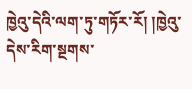ཁྱེའུ་དེའི་ལག་ཏུ་གཏོར་རོ། །ཁྱེའུ་དེས་རིག་སྔགས་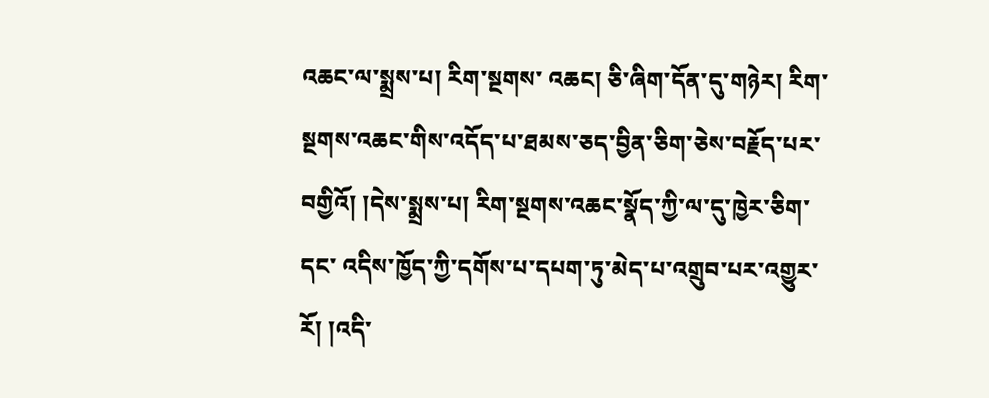འཆང་ལ་སྨྲས་པ། རིག་སྔགས་ འཆང། ཅི་ཞིག་དོན་དུ་གཉེར། རིག་སྔགས་འཆང་གིས་འདོད་པ་ཐམས་ཅད་བྱིན་ཅིག་ཅེས་བརྗོད་པར་བགྱིའོ། །དེས་སྨྲས་པ། རིག་སྔགས་འཆང་སྣོད་ཀྱི་ལ་དུ་ཁྱེར་ཅིག་དང་ འདིས་ཁྱོད་ཀྱི་དགོས་པ་དཔག་ཏུ་མེད་པ་འགྲུབ་པར་འགྱུར་རོ། །འདི་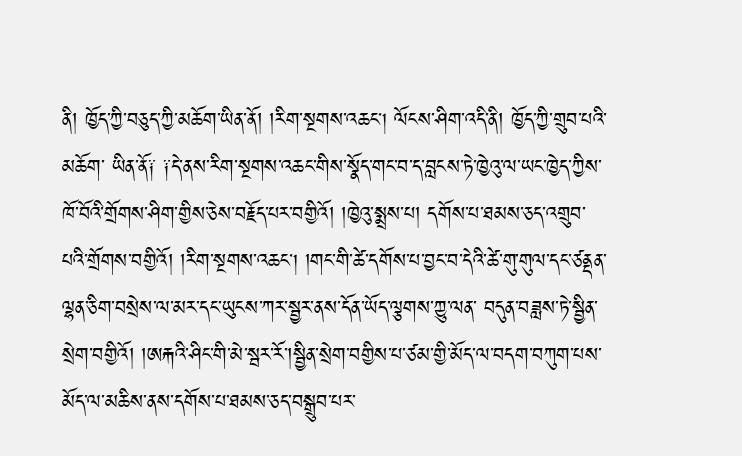ནི། ཁྱོད་ཀྱི་བཅུད་ཀྱི་མཆོག་ཡིན་ནོ། །རིག་སྔགས་འཆང། ལོངས་ཤིག་འདི་ནི། ཁྱོད་ཀྱི་གྲུབ་པའི་མཆོག་ ཡིན་ནོ༑ ༑དེ་ནས་རིག་སྔགས་འཆང་གིས་སྣོད་གང་བ་ད་བླངས་ཏེ་ཁྱེའུ་ལ་ཡང་ཁྱེད་ཀྱིས་ཁོ་བོའི་གྲོགས་ཤིག་གྱིས་ཅེས་བརྗོད་པར་བགྱིའོ། །ཁྱེའུ་སྨྲས་པ། དགོས་པ་ཐམས་ཅད་འགྲུབ་ པའི་གྲོགས་བགྱིའོ། །རིག་སྔགས་འཆང། །གང་གི་ཚེ་དགོས་པ་བྱང་བ་དེའི་ཚེ་གུ་གུལ་དང་ཙནྡན་ལྷན་ཅིག་བསྲེས་ལ་མར་དང་ཡུངས་ཀར་སྦྱར་ནས་དོན་ཡོད་ལྕགས་ཀྱུ་ལན་ བདུན་བཟླས་ཏེ་སྦྱིན་སྲེག་བགྱིའོ། །ཨརྐའི་ཤིང་གི་མེ་སྦར་རོ་།སྦྱིན་སྲེག་བགྱིས་པ་ཙམ་གྱི་མོད་ལ་བདག་བཀུག་པས་མོད་ལ་མཆིས་ནས་དགོས་པ་ཐམས་ཅད་བསྒྲུབ་པར་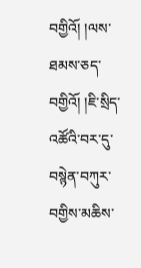བགྱིའོ། །ལས་ཐམས་ཅད་བགྱིའོ། །ཇི་སྲིད་འཚོའི་བར་དུ་བསྙེན་བཀུར་བགྱིས་མཆིས་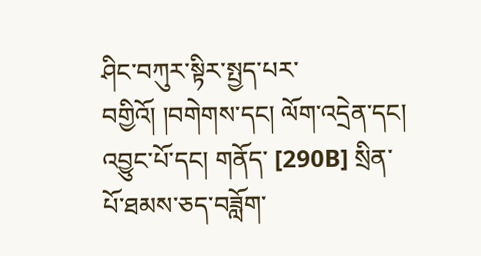ཤིང་བཀུར་སྟིར་སྤྱད་པར་བགྱིའོ། །བགེགས་དང། ལོག་འདྲེན་དང། འབྱུང་པོ་དང། གནོད་ [290B] སྲིན་པོ་ཐམས་ཅད་བཟློག་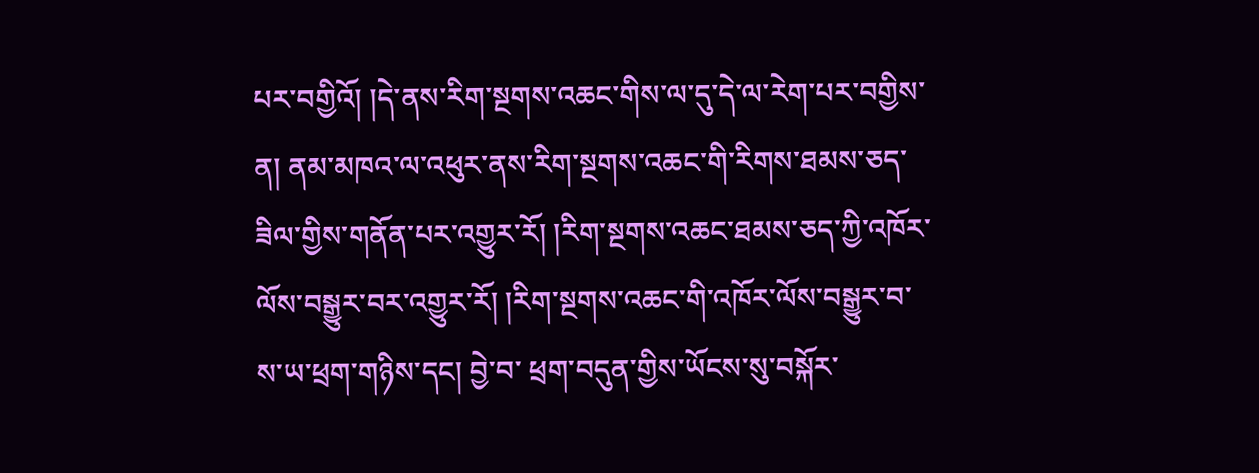པར་བགྱིའོ། །དེ་ནས་རིག་སྔགས་འཆང་གིས་ལ་དུ་དེ་ལ་རེག་པར་བགྱིས་ན། ནམ་མཁའ་ལ་འཕུར་ནས་རིག་སྔགས་འཆང་གི་རིགས་ཐམས་ཅད་ ཟིལ་གྱིས་གནོན་པར་འགྱུར་རོ། །རིག་སྔགས་འཆང་ཐམས་ཅད་ཀྱི་འཁོར་ལོས་བསྒྱུར་བར་འགྱུར་རོ། །རིག་སྔགས་འཆང་གི་འཁོར་ལོས་བསྒྱུར་བ་ས་ཡ་ཕྲག་གཉིས་དང། བྱེ་བ་ ཕྲག་བདུན་གྱིས་ཡོངས་སུ་བསྐོར་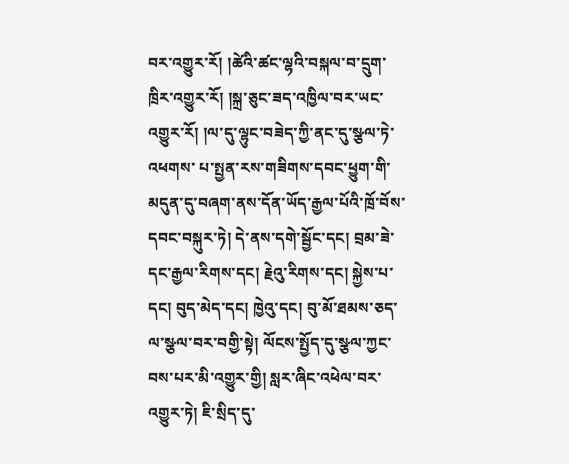བར་འགྱུར་རོ། །ཚེའི་ཚང་ལྷའི་བསྐལ་བ་དྲུག་ཁྲིར་འགྱུར་རོ། །སྐྲ་ཅུང་ཟད་འཁྱིལ་བར་ཡང་འགྱུར་རོ། །ལ་དུ་ལྷུང་བཟེད་ཀྱི་ནང་དུ་སྩལ་ཏེ་འཕགས་ པ་སྤྱན་རས་གཟིགས་དབང་ཕྱུག་གི་མདུན་དུ་བཞག་ནས་དོན་ཡོད་རྒྱལ་པོའི་ཁྲོ་བོས་དབང་བསྐུར་ཏེ། དེ་ནས་དགེ་སྦྱོང་དང། བྲམ་ཟེ་དང་རྒྱལ་རིགས་དང། རྗེའུ་རིགས་དང། སྐྱེས་པ་ དང། བུད་མེད་དང། ཁྱེའུ་དང། བུ་མོ་ཐམས་ཅད་ལ་སྩལ་བར་བགྱི་སྟེ། ལོངས་སྤྱོད་དུ་སྩལ་ཀྱང་བས་པར་མི་འགྱུར་གྱི། སླར་ཞིང་འཕེལ་བར་འགྱུར་ཏེ། ཇི་སྲིད་དུ་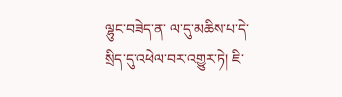ལྷུང་བཟེད་ན་ ལ་དུ་མཆིས་པ་དེ་སྲིད་དུ་འཕེལ་བར་འགྱུར་ཏེ། ཇི་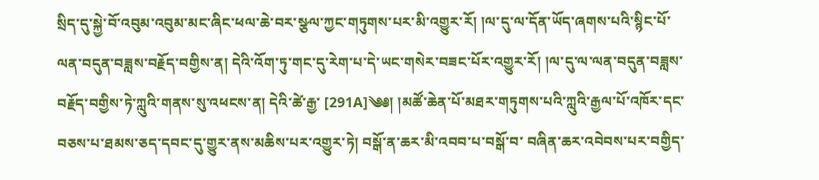སྲིད་དུ་སྐྱེ་བོ་འབུམ་འབུམ་མང་ཞིང་ཕལ་ཆེ་བར་སྩལ་ཀྱང་གཏུགས་པར་མི་འགྱུར་རོ། །ལ་དུ་ལ་དོན་ཡོད་ཞགས་པའི་སྙིང་པོ་ ལན་བདུན་བཟླས་བརྗོད་བགྱིས་ན། དེའི་འོག་ཏུ་གང་དུ་རེག་པ་དེ་ཡང་གསེར་བཟང་པོར་འགྱུར་རོ། །ལ་དུ་ལ་ལན་བདུན་བཟླས་བརྗོད་བགྱིས་ཏེ་ཀླུའི་གནས་སུ་འཕངས་ན། དེའི་ཚེ་རྒྱ་ [291A]༄༅། །མཚོ་ཆེན་པོ་མཐར་གཏུགས་པའི་ཀླུའི་རྒྱལ་པོ་འཁོར་དང་བཅས་པ་ཐམས་ཅད་དབང་དུ་གྱུར་ནས་མཆིས་པར་འགྱུར་ཏེ། བསྒོ་ན་ཆར་མི་འབབ་པ་བསྒོ་བ་ བཞིན་ཆར་འབེབས་པར་བགྱིད་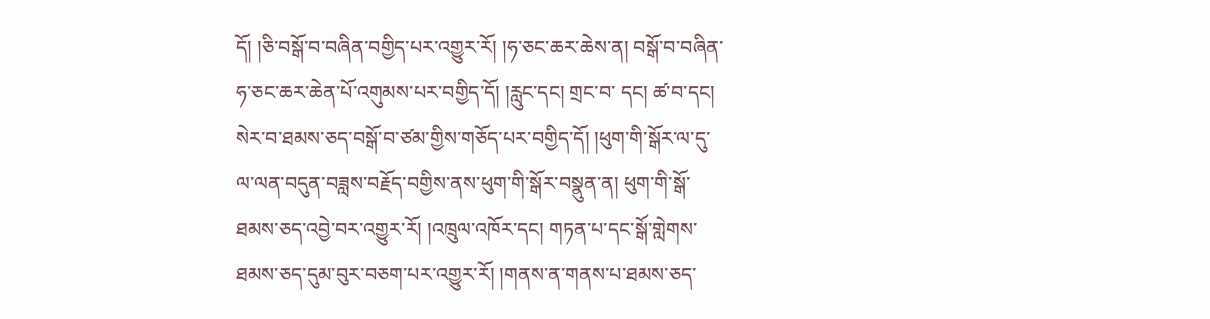དོ། །ཅི་བསྒོ་བ་བཞིན་བགྱིད་པར་འགྱུར་རོ། །ཧ་ཅང་ཆར་ཆེས་ན། བསྒོ་བ་བཞིན་ཧ་ཅང་ཆར་ཆེན་པོ་འགུམས་པར་བགྱིད་དོ། །རླུང་དང། གྲང་བ་ དང། ཚ་བ་དང། སེར་བ་ཐམས་ཅད་བསྒོ་བ་ཙམ་གྱིས་གཅོད་པར་བགྱིད་དོ། །ཕུག་གི་སྒོར་ལ་དུ་ལ་ལན་བདུན་བཟླས་བརྗོད་བགྱིས་ནས་ཕུག་གི་སྒོར་བསྣུན་ན། ཕུག་གི་སྒོ་ ཐམས་ཅད་འབྱེ་བར་འགྱུར་རོ། །འཁྲུལ་འཁོར་དང། གཏན་པ་དང་སྒོ་གླེགས་ཐམས་ཅད་དུམ་བུར་བཅག་པར་འགྱུར་རོ། །གནས་ན་གནས་པ་ཐམས་ཅད་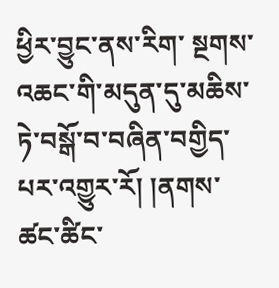ཕྱིར་བྱུང་ནས་རིག་ སྔགས་འཆང་གི་མདུན་དུ་མཆིས་ཏེ་བསྒོ་བ་བཞིན་བགྱིད་པར་འགྱུར་རོ། །ནགས་ཚང་ཚིང་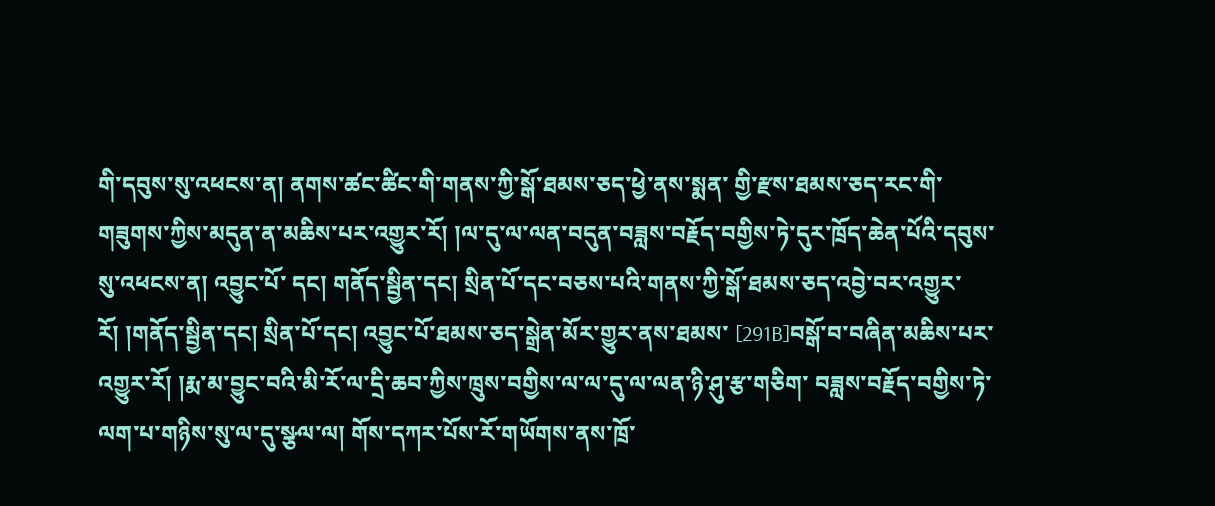གི་དབུས་སུ་འཕངས་ན། ནགས་ཚང་ཚིང་གི་གནས་ཀྱི་སྒོ་ཐམས་ཅད་ཕྱེ་ནས་སྨན་ གྱི་རྫས་ཐམས་ཅད་རང་གི་གཟུགས་ཀྱིས་མདུན་ན་མཆིས་པར་འགྱུར་རོ། །ལ་དུ་ལ་ལན་བདུན་བཟླས་བརྗོད་བགྱིས་ཏེ་དུར་ཁྲོད་ཆེན་པོའི་དབུས་སུ་འཕངས་ན། འབྱུང་པོ་ དང། གནོད་སྦྱིན་དང། སྲིན་པོ་དང་བཅས་པའི་གནས་ཀྱི་སྒོ་ཐམས་ཅད་འབྱེ་བར་འགྱུར་རོ། །གནོད་སྦྱིན་དང། སྲིན་པོ་དང། འབྱུང་པོ་ཐམས་ཅད་སྒྲེན་མོར་གྱུར་ནས་ཐམས་ [291B]བསྒོ་བ་བཞིན་མཆིས་པར་འགྱུར་རོ། །རྨ་མ་བྱུང་བའི་མི་རོ་ལ་དྲི་ཆབ་ཀྱིས་ཁྲུས་བགྱིས་ལ་ལ་དུ་ལ་ལན་ཉི་ཤུ་རྩ་གཅིག་ བཟླས་བརྗོད་བགྱིས་ཏེ་ལག་པ་གཉིས་སུ་ལ་དུ་སྩལ་ལ། གོས་དཀར་པོས་རོ་གཡོགས་ནས་ཁྲོ་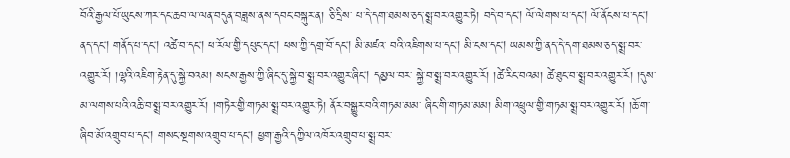བོའི་རྒྱལ་པོ་ཡུངས་ཀར་དང་ཆབ་ལ་ལན་བདུན་བཟླས་ནས་དབང་བསྐུར་ན། ཅི་དྲིས་ པ་དེ་དག་ཐམས་ཅད་སྨྲ་བར་འགྱུར་ཏེ། བདེ་བ་དང། ལོ་ལེགས་པ་དང། ལོ་ནོངས་པ་དང། ནད་དང། གནོད་པ་དང། འཚེ་བ་དང། ཕ་རོལ་གྱི་དཔུང་དང། ཕས་ཀྱི་དགྲ་བོ་དང། མི་མཛའ་ བའི་འཇིགས་པ་དང། མི་ངས་དང། ཡམས་ཀྱི་ནད་དེ་དག་ཐམས་ཅད་སྨྲ་བར་འགྱུར་རོ། །ལྷའི་འཇིག་རྟེན་དུ་སྐྱེ་བའམ། སངས་རྒྱས་ཀྱི་ཞིང་དུ་སྐྱེ་བ་སྨྲ་བར་འགྱུར་ཞིང། དམྱལ་བར་ སྐྱེ་བ་སྨྲ་བར་འགྱུར་རོ། །ཚེ་རིང་བའམ། ཚེ་ཐུང་བ་སྨྲ་བར་འགྱུར་རོ། །དུས་མ་ལགས་པའི་འཆི་བ་སྨྲ་བར་འགྱུར་རོ། །གཏེར་གྱི་གཏམ་སྨྲ་བར་འགྱུར་ཏེ། ནོར་བསྒྱུར་བའི་གཏམ་མམ་ ཞིང་གི་གཏམ་མམ། མིག་འཕྲུལ་གྱི་གཏམ་སྨྲ་བར་འགྱུར་རོ། །ཆོ་ག་ཞིབ་མོ་འགྲུབ་པ་དང། གསང་སྔགས་འགྲུབ་པ་དང། ཕྱག་རྒྱའི་དཀྱིལ་འཁོར་འགྲུབ་པ་སྨྲ་བར་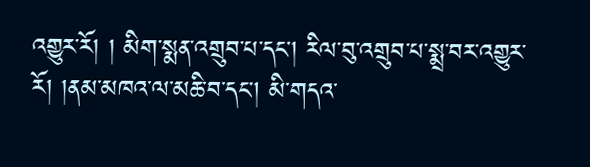འགྱུར་རོ། ། མིག་སྨན་འགྲུབ་པ་དང། རིལ་བུ་འགྲུབ་པ་སྨྲ་བར་འགྱུར་རོ། །ནམ་མཁའ་ལ་མཆི་བ་དང། མི་གདའ་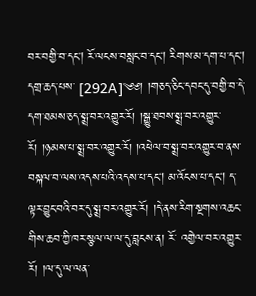བར་བགྱི་བ་དང། རོ་ལངས་བསླང་བ་དང། རིགས་མ་དག་པ་དང། དགྲ་ཆད་པས་ [292A]༄༅། །གཅད་ཅིང་དབང་དུ་བགྱི་བ་དེ་དག་ཐམས་ཅད་སྨྲ་བར་འགྱུར་རོ། །སྒྱུ་ཐབས་སྨྲ་བར་འགྱུར་རོ། །ཉམས་པ་སྨྲ་བར་འགྱུར་རོ། །འཕེལ་བ་སྨྲ་བར་འགྱུར་བ་ནས་ བསྐལ་བ་ལས་འདས་པའི་འདས་པ་དང། མ་འོངས་པ་དང། ད་ལྟར་བྱུང་བའི་བར་དུ་སྨྲ་བར་འགྱུར་རོ། །དེ་ནས་རིག་སྔགས་འཆང་གིས་ཆབ་ཀྱི་ཁར་སྩལ་ལ་ལ་དུ་བླངས་ན། རོ་ འགྱེལ་བར་འགྱུར་རོ། །ལ་དུ་ལ་ལན་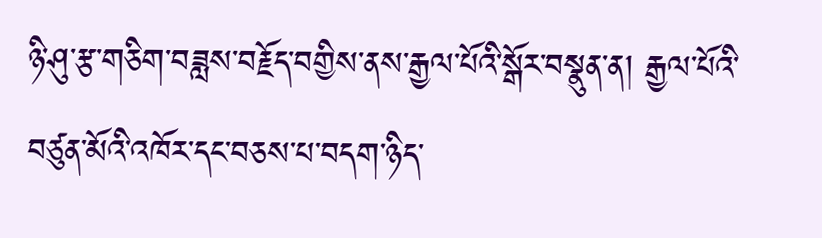ཉི་ཤུ་རྩ་གཅིག་བཟླས་བརྗོད་བགྱིས་ནས་རྒྱལ་པོའི་སྒོར་བསྣུན་ན། རྒྱལ་པོའི་བཙུན་མོའི་འཁོར་དང་བཅས་པ་བདག་ཉིད་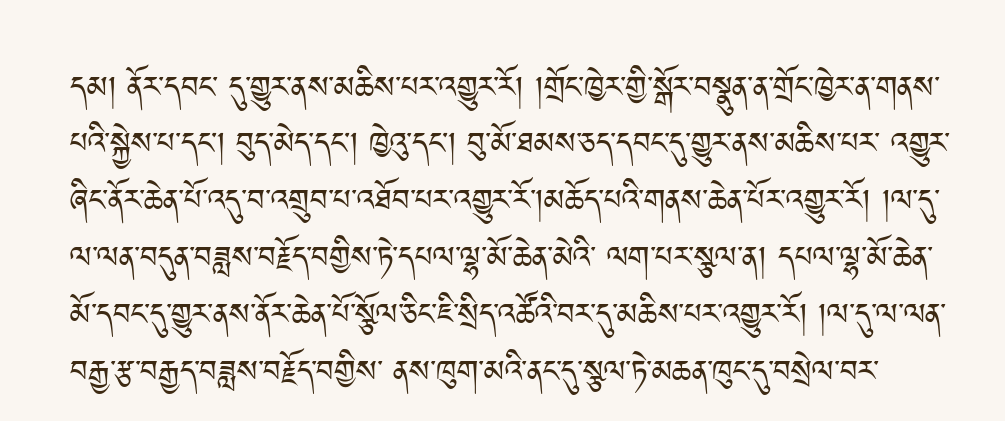དམ། ནོར་དབང་ དུ་གྱུར་ནས་མཆིས་པར་འགྱུར་རོ། །གྲོང་ཁྱེར་གྱི་སྒོར་བསྣུན་ན་གྲོང་ཁྱེར་ན་གནས་པའི་སྐྱེས་པ་དང། བུད་མེད་དང། ཁྱེའུ་དང། བུ་མོ་ཐམས་ཅད་དབང་དུ་གྱུར་ནས་མཆིས་པར་ འགྱུར་ཞིང་ནོར་ཆེན་པོ་འདུ་བ་འགྲུབ་པ་འཐོབ་པར་འགྱུར་རོ་།མཆོད་པའི་གནས་ཆེན་པོར་འགྱུར་རོ། །ལ་དུ་ལ་ལན་བདུན་བཟླས་བརྗོད་བགྱིས་ཏེ་དཔལ་ལྷ་མོ་ཆེན་མེའི་ ལག་པར་སྩལ་ན། དཔལ་ལྷ་མོ་ཆེན་མོ་དབང་དུ་གྱུར་ནས་ནོར་ཆེན་པོ་སྩོལ་ཅིང་ཇི་སྲིད་འཚོའི་བར་དུ་མཆིས་པར་འགྱུར་རོ། །ལ་དུ་ལ་ལན་བརྒྱ་རྩ་བརྒྱད་བཟླས་བརྗོད་བགྱིས་ ནས་ཁུག་མའི་ནང་དུ་སྩལ་ཏེ་མཆན་ཁུང་དུ་བསྲེལ་བར་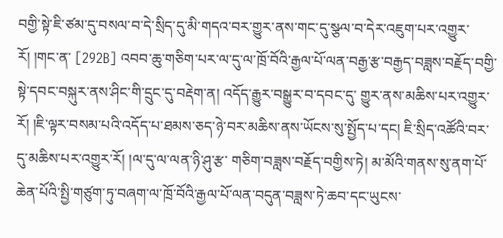བགྱི་སྟེ་ཇི་ཙམ་དུ་བསལ་བ་དེ་སྲིད་དུ་མི་གདའ་བར་གྱུར་ནས་གང་དུ་སྩལ་བ་དེར་འཇུག་པར་འགྱུར་རོ། །གང་ན་ [292B] འབབ་ཆུ་གཅིག་པར་ལ་དུ་ལ་ཁྲོ་བོའི་རྒྱལ་པོ་ལན་བརྒྱ་རྩ་བརྒྱད་བཟླས་བརྗོད་བགྱི་སྟེ་དབང་བསྐུར་ནས་ཤིང་གི་དྲུང་དུ་བརྡེག་ན། འདོད་རྒྱུར་བསྒྱུར་བ་དབང་དུ་ གྱུར་ནས་མཆིས་པར་འགྱུར་རོ། །ཇི་ལྟར་བསམ་པའི་འདོད་པ་ཐམས་ཅད་ཉེ་བར་མཆིས་ནས་ཡོངས་སུ་སྤྱོད་པ་དང། ཇི་སྲིད་འཚོའི་བར་དུ་མཆིས་པར་འགྱུར་རོ། །ལ་དུ་ལ་ལན་ཉི་ཤུ་རྩ་ གཅིག་བཟླས་བརྗོད་བགྱིས་ཏེ། མ་མོའི་གནས་སུ་ནག་པོ་ཆེན་པོའི་སྤྱི་གཙུག་ཏུ་བཞག་ལ་ཁྲོ་བོའི་རྒྱལ་པོ་ལན་བདུན་བཟླས་ཏེ་ཆབ་དང་ཡུངས་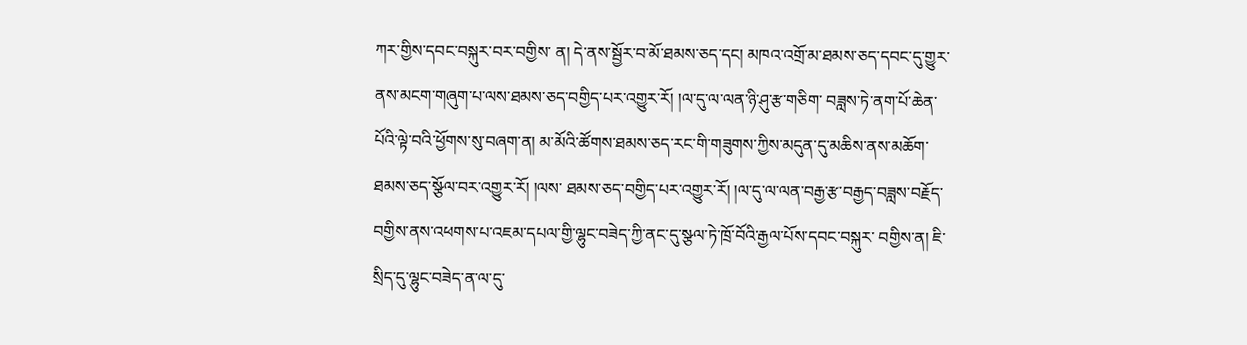ཀར་གྱིས་དབང་བསྐུར་བར་བགྱིས་ ན། དེ་ནས་སྦྱོར་བ་མོ་ཐམས་ཅད་དང། མཁའ་འགྲོ་མ་ཐམས་ཅད་དབང་དུ་གྱུར་ནས་མངག་གཞུག་པ་ལས་ཐམས་ཅད་བགྱིད་པར་འགྱུར་རོ། །ལ་དུ་ལ་ལན་ཉི་ཤུ་རྩ་གཅིག་ བཟླས་ཏེ་ནག་པོ་ཆེན་པོའི་ལྟེ་བའི་ཕྱོགས་སུ་བཞག་ན། མ་མོའི་ཚོགས་ཐམས་ཅད་རང་གི་གཟུགས་ཀྱིས་མདུན་དུ་མཆིས་ནས་མཆོག་ཐམས་ཅད་སྩོལ་བར་འགྱུར་རོ། །ལས་ ཐམས་ཅད་བགྱིད་པར་འགྱུར་རོ། །ལ་དུ་ལ་ལན་བརྒྱ་རྩ་བརྒྱད་བཟླས་བརྗོད་བགྱིས་ནས་འཕགས་པ་འཇམ་དཔལ་གྱི་ལྷུང་བཟེད་ཀྱི་ནང་དུ་སྩལ་ཏེ་ཁྲོ་བོའི་རྒྱལ་པོས་དབང་བསྐུར་ བགྱིས་ན། ཇི་སྲིད་དུ་ལྷུང་བཟེད་ན་ལ་དུ་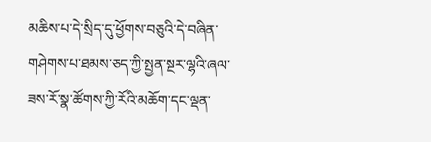མཆིས་པ་དེ་སྲིད་དུ་ཕྱོགས་བཅུའི་དེ་བཞིན་གཤེགས་པ་ཐམས་ཅད་ཀྱི་སྤྱན་སྔར་ལྷའི་ཞལ་ཟས་རོ་སྣ་ཚོགས་ཀྱི་རོའི་མཆོག་དང་ལྡན་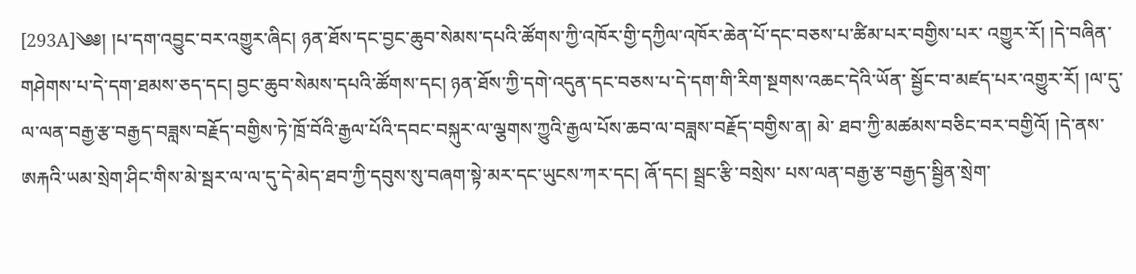[293A]༄༅། །པ་དག་འབྱུང་བར་འགྱུར་ཞིང། ཉན་ཐོས་དང་བྱང་ཆུབ་སེམས་དཔའི་ཚོགས་ཀྱི་འཁོར་གྱི་དཀྱིལ་འཁོར་ཆེན་པོ་དང་བཅས་པ་ཚིམ་པར་བགྱིས་པར་ འགྱུར་རོ། །དེ་བཞིན་གཤེགས་པ་དེ་དག་ཐམས་ཅད་དང། བྱང་ཆུབ་སེམས་དཔའི་ཚོགས་དང། ཉན་ཐོས་ཀྱི་དགེ་འདུན་དང་བཅས་པ་དེ་དག་གི་རིག་སྔགས་འཆང་དེའི་ཡོན་ སྦྱོང་བ་མཛད་པར་འགྱུར་རོ། །ལ་དུ་ལ་ལན་བརྒྱ་རྩ་བརྒྱད་བཟླས་བརྗོད་བགྱིས་ཏེ་ཁྲོ་བོའི་རྒྱལ་པོའི་དབང་བསྐུར་ལ་ལྕགས་ཀྱུའི་རྒྱལ་པོས་ཆབ་ལ་བཟླས་བརྗོད་བགྱིས་ན། མེ་ ཐབ་ཀྱི་མཚམས་བཅིང་བར་བགྱིའོ། །དེ་ནས་ཨརྐའི་ཡམ་སྲེག་ཤིང་གིས་མེ་སྦར་ལ་ལ་དུ་དེ་མེད་ཐབ་ཀྱི་དབུས་སུ་བཞག་སྟེ་མར་དང་ཡུངས་ཀར་དང། ཞོ་དང། སྦྲང་རྩི་བསྲེས་ པས་ལན་བརྒྱ་རྩ་བརྒྱད་སྦྱིན་སྲེག་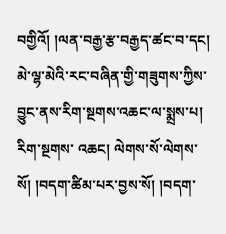བགྱིའོ། །ལན་བརྒྱ་རྩ་བརྒྱད་ཚང་བ་དང། མེ་ལྷ་མེའི་རང་བཞིན་གྱི་གཟུགས་ཀྱིས་བྱུང་ནས་རིག་སྔགས་འཆང་ལ་སྨྲས་པ། རིག་སྔགས་ འཆང། ལེགས་སོ་ལེགས་སོ། །བདག་ཚིམ་པར་བྱས་སོ། །བདག་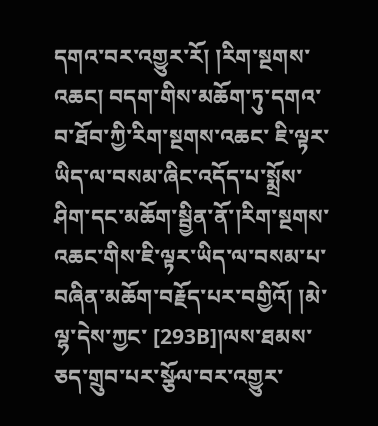དགའ་བར་འགྱུར་རོ། །རིག་སྔགས་འཆང། བདག་གིས་མཆོག་ཏུ་དགའ་བ་ཐོབ་ཀྱི་རིག་སྔགས་འཆང་ ཇི་ལྟར་ཡིད་ལ་བསམ་ཞིང་འདོད་པ་སྨྲོས་ཤིག་དང་མཆོག་སྦྱིན་ནོ་།རིག་སྔགས་འཆང་གིས་ཇི་ལྟར་ཡིད་ལ་བསམ་པ་བཞིན་མཆོག་བརྗོད་པར་བགྱིའོ། །མེ་ལྷ་དེས་ཀྱང་ [293B]།ལས་ཐམས་ཅད་གྲུབ་པར་སྩོལ་བར་འགྱུར་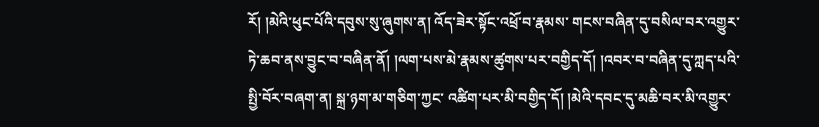རོ། །མེའི་ཕུང་པོའི་དབུས་སུ་ཞུགས་ན། འོད་ཟེར་སྟོང་འཕྲོ་བ་རྣམས་ གངས་བཞིན་དུ་བསིལ་བར་འགྱུར་ཏེ་ཆབ་ནས་བྱུང་བ་བཞིན་ནོ། །ལག་པས་མེ་རྣམས་ཚུགས་པར་བགྱིད་དོ། །འབར་བ་བཞིན་དུ་ཀླད་པའི་སྤྱི་བོར་བཞག་ན། སྐྲ་ཉག་མ་གཅིག་ཀྱང་ འཚིག་པར་མི་བགྱིད་དོ། །མེའི་དབང་དུ་མཆི་བར་མི་འགྱུར་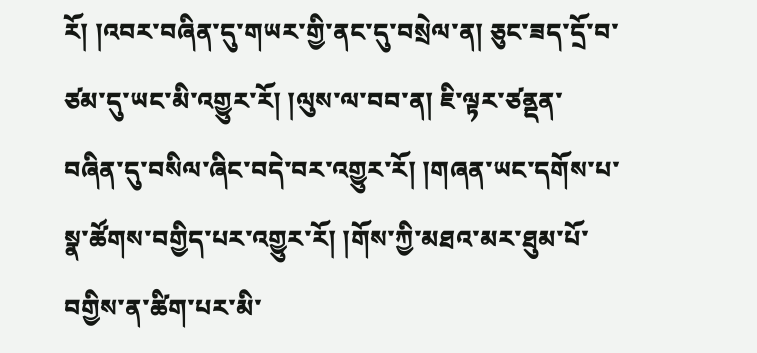རོ། །འབར་བཞིན་དུ་གཡར་གྱི་ནང་དུ་བསྲེལ་ན། ཅུང་ཟད་དྲོ་བ་ཙམ་དུ་ཡང་མི་འགྱུར་རོ། །ལུས་ལ་བབ་ན། ཇི་ལྟར་ཙནྡན་ བཞིན་དུ་བསིལ་ཞིང་བདེ་བར་འགྱུར་རོ། །གཞན་ཡང་དགོས་པ་སྣ་ཚོགས་བགྱིད་པར་འགྱུར་རོ། །གོས་ཀྱི་མཐའ་མར་ཐུམ་པོ་བགྱིས་ན་ཚིག་པར་མི་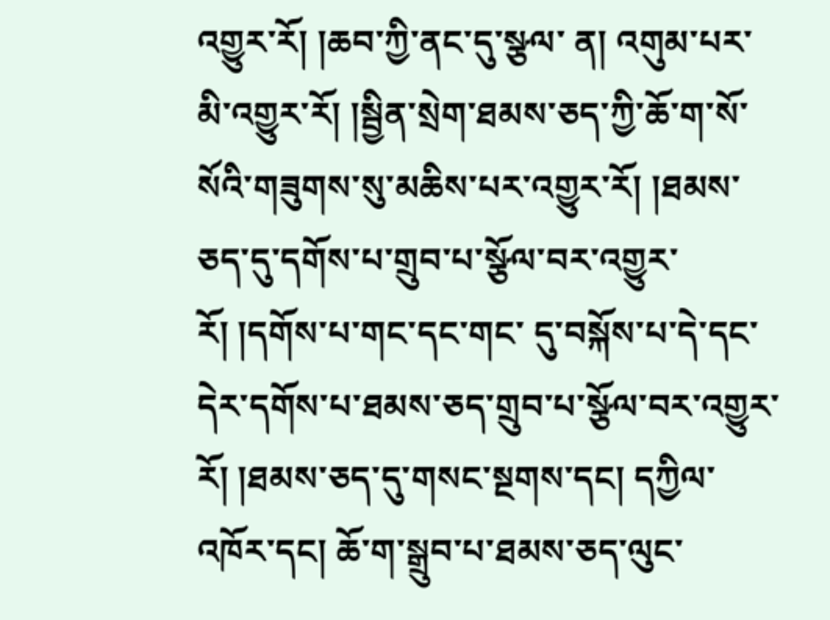འགྱུར་རོ། །ཆབ་ཀྱི་ནང་དུ་སྩལ་ ན། འགུམ་པར་མི་འགྱུར་རོ། །སྦྱིན་སྲེག་ཐམས་ཅད་ཀྱི་ཆོ་ག་སོ་སོའི་གཟུགས་སུ་མཆིས་པར་འགྱུར་རོ། །ཐམས་ཅད་དུ་དགོས་པ་གྲུབ་པ་སྩོལ་བར་འགྱུར་རོ། །དགོས་པ་གང་དང་གང་ དུ་བསྐོས་པ་དེ་དང་དེར་དགོས་པ་ཐམས་ཅད་གྲུབ་པ་སྩོལ་བར་འགྱུར་རོ། །ཐམས་ཅད་དུ་གསང་སྔགས་དང། དཀྱིལ་འཁོར་དང། ཆོ་ག་སྒྲུབ་པ་ཐམས་ཅད་ལུང་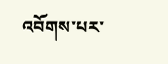འབོགས་པར་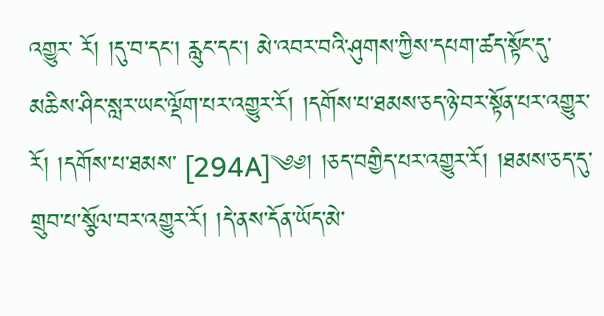འགྱུར་ རོ། །དུ་བ་དང། རླུང་དང། མེ་འབར་བའི་ཤུགས་ཀྱིས་དཔག་ཚད་སྟོང་དུ་མཆིས་ཤིང་སླར་ཡང་ལྡོག་པར་འགྱུར་རོ། །དགོས་པ་ཐམས་ཅད་ཉེ་བར་སྟོན་པར་འགྱུར་རོ། །དགོས་པ་ཐམས་ [294A]༄༅། །ཅད་བགྱིད་པར་འགྱུར་རོ། །ཐམས་ཅད་དུ་གྲུབ་པ་སྩོལ་བར་འགྱུར་རོ། །དེ་ནས་དོན་ཡོད་མེ་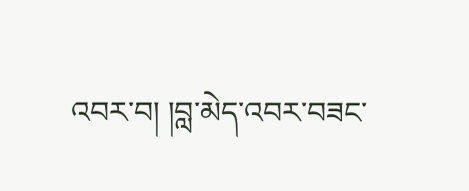འབར་བ། །བླ་མེད་འབར་བཟང་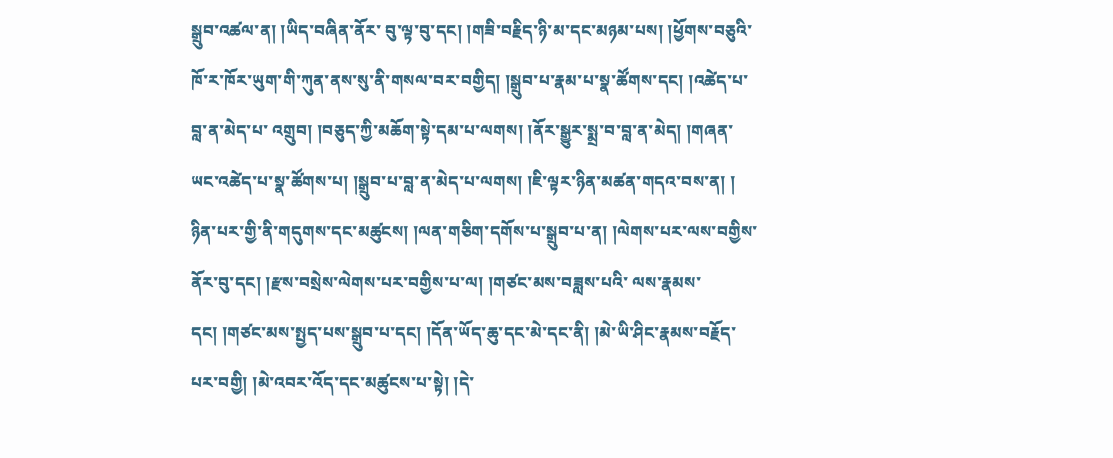སྒྲུབ་འཚལ་ན། །ཡིད་བཞིན་ནོར་ བུ་ལྟ་བུ་དང། །གཟི་བརྗིད་ཉི་མ་དང་མཉམ་པས། །ཕྱོགས་བཅུའི་ཁོ་ར་ཁོར་ཡུག་གི་ཀུན་ནས་སུ་ནི་གསལ་བར་བགྱིད། །སྒྲུབ་པ་རྣམ་པ་སྣ་ཚོགས་དང། །འཚེད་པ་བླ་ན་མེད་པ་ འགྲུབ། །བཅུད་ཀྱི་མཆོག་སྟེ་དམ་པ་ལགས། །ནོར་སྒྱུར་སྨྲ་བ་བླ་ན་མེད། །གཞན་ཡང་འཚེད་པ་སྣ་ཚོགས་པ། །སྒྲུབ་པ་བླ་ན་མེད་པ་ལགས། །ཇི་ལྟར་ཉིན་མཚན་གདའ་བས་ན། ། ཉིན་པར་གྱི་ནི་གདུགས་དང་མཚུངས། །ལན་གཅིག་དགོས་པ་སྒྲུབ་པ་ན། །ལེགས་པར་ལས་བགྱིས་ནོར་བུ་དང། །རྫས་བསྲེས་ལེགས་པར་བགྱིས་པ་ལ། །གཙང་མས་བཟླས་པའི་ ལས་རྣམས་དང། །གཙང་མས་སྤྱད་པས་སྒྲུབ་པ་དང། །དོན་ཡོད་ཆུ་དང་མེ་དང་ནི། །མེ་ཡི་ཤིང་རྣམས་བརྗོད་པར་བགྱི། །མེ་འབར་འོད་དང་མཚུངས་པ་སྟེ། །དེ་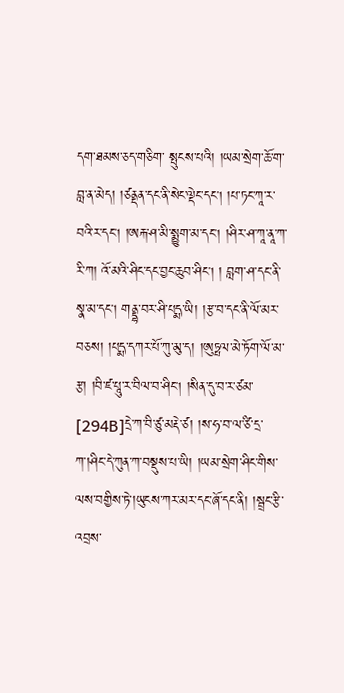དག་ཐམས་ཅད་གཅིག་ སྤུངས་པའི། །ཡམ་སྲེག་ཆོ་ག་བླ་ན་མེད། །ཙནྡན་དང་ནི་སེང་ལྡེང་དང། །པ་ཏང་ཀཱ་ར་བའི་ར་དང། །ཨརྐ་ཤ་མི་སྨྱུག་མ་དང། །ཤིར་ཤ་ཀཱ་ནཱ་ཀ་རི་ཀ། འོ་མའི་ཤིང་དང་བྱང་ཆུབ་ཤིང། ། བླག་ཤ་དང་ནི་སྣ་མ་དང། གནྡྷ་བར་ཤི་པདྨ་ཡི། །རྩ་བ་དང་ནི་ལོ་མར་བཅས། །པདྨ་དཀར་པོ་ཀུ་མུ་ད། །ཨུཏྤལ་མེ་ཏོག་ལོ་མ་རྩ། །བི་ཛ་པཱུ་ར་བིལ་བ་ཤིང། །སིན་དུ་བ་ར་ཙམ་ [294B]དྲེ་ཀ་བི་ཙུ་མརྡེ་ཙ། །ས་ཧ་བ་ལ་ཙི་དྲ་ཀ་།ཤིང་དེ་ཀུན་ཀ་བསྡུས་པ་ཡི། །ཡམ་སྲེག་ཤིང་གིས་ལས་བགྱིས་ཏེ་།ཡུངས་ཀར་མར་དང་ཞོ་དང་ནི། །སྦྲང་རྩི་འབྲས་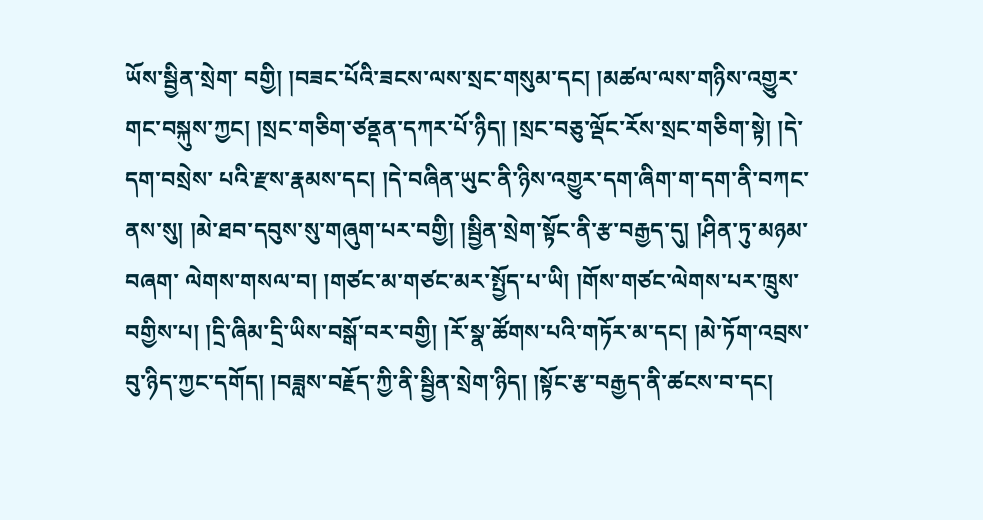ཡོས་སྦྱིན་སྲེག་ བགྱི། །བཟང་པོའི་ཟངས་ལས་སྲང་གསུམ་དང། །མཚལ་ལས་གཉིས་འགྱུར་གང་བསྐུས་ཀྱང། །སྲང་གཅིག་ཙནྡན་དཀར་པོ་ཉིད། །སྲང་བཅུ་ལྡོང་རོས་སྲང་གཅིག་སྟེ། །དེ་དག་བསྲེས་ པའི་རྫས་རྣམས་དང། །དེ་བཞིན་ཡུང་ནི་ཉིས་འགྱུར་དག་ཞིག་ག་དག་ནི་བཀང་ནས་སུ། །མེ་ཐབ་དབུས་སུ་གཞུག་པར་བགྱི། །སྦྱིན་སྲེག་སྟོང་ནི་རྩ་བརྒྱད་དུ། །ཤིན་ཏུ་མཉམ་བཞག་ ལེགས་གསལ་བ། །གཙང་མ་གཙང་མར་སྤྱོད་པ་ཡི། །གོས་གཙང་ལེགས་པར་ཁྲུས་བགྱིས་པ། །དྲི་ཞིམ་དྲི་ཡིས་བསྒོ་བར་བགྱི། །རོ་སྣ་ཚོགས་པའི་གཏོར་མ་དང། །མེ་ཏོག་འབྲས་ བུ་ཉིད་ཀྱང་དགོད། །བཟླས་བརྗོད་ཀྱི་ནི་སྦྱིན་སྲེག་ཉིད། །སྟོང་རྩ་བརྒྱད་ནི་ཚངས་བ་དང།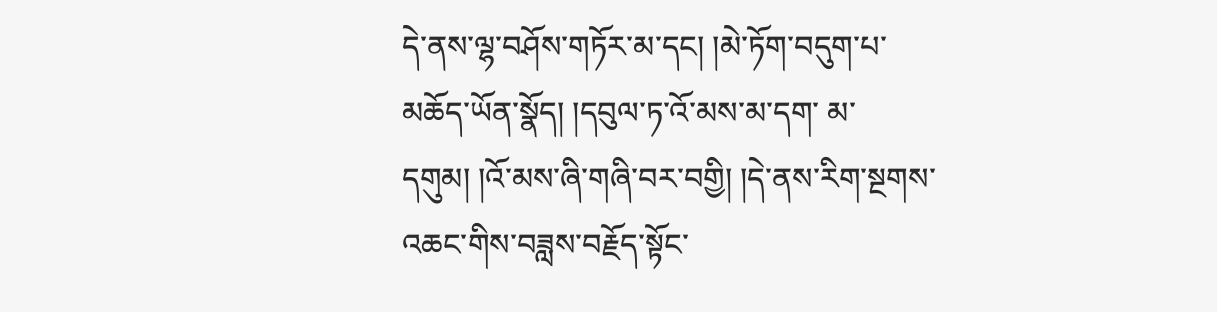དེ་ནས་ལྷ་བཤོས་གཏོར་མ་དང། །མེ་ཏོག་བདུག་པ་མཆོད་ཡོན་སྣོད། །དབུལ་ཏ་འོ་མས་མ་དག་ མ་དགུམ། །འོ་མས་ཞི་གཞི་བར་བགྱི། །དེ་ནས་རིག་སྔགས་འཆང་གིས་བཟླས་བརྗོད་སྟོང་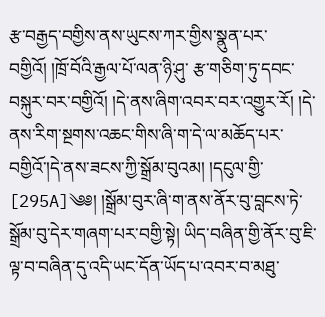རྩ་བརྒྱད་བགྱིས་ནས་ཡུངས་ཀར་གྱིས་སྣུན་པར་བགྱིའོ། །ཁྲོ་བོའི་རྒྱལ་པོ་ལན་ཉི་ཤུ་ རྩ་གཅིག་ཏུ་དབང་བསྐུར་བར་བགྱིའོ། །དེ་ནས་ཞིག་འབར་བར་འགྱུར་རོ། །དེ་ནས་རིག་སྔགས་འཆང་གིས་ཞི་ག་དེ་ལ་མཆོད་པར་བགྱིའོ་།དེ་ནས་ཟངས་ཀྱི་སྒྲོམ་བུའམ། །དངུལ་གྱི་ [295A]༄༅། །སྒྲོམ་བུར་ཞི་ག་ནས་ནོར་བུ་བླངས་ཏེ་སྒྲོམ་བུ་དེར་གཞག་པར་བགྱི་སྟེ། ཡིད་བཞིན་གྱི་ནོར་བུ་ཇི་ལྟ་བ་བཞིན་དུ་འདི་ཡང་དོན་ཡོད་པ་འབར་བ་མཐུ་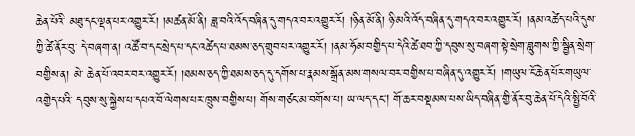ཆེན་པོའི་ མཐུ་དང་ལྡན་པར་འགྱུར་རོ། །མཚན་མོ་ནི། ཟླ་བའི་འོད་བཞིན་དུ་གདའ་བར་འགྱུར་རོ། །ཉིན་མོ་ནི། ཉི་མའི་འོད་བཞིན་དུ་གདའ་བར་འགྱུར་རོ། །ནམ་འཚེད་པའི་དུས་ཀྱི་ཚེ་ནོར་བུ་ དེ་བཞག་ན། འཚོ་བ་དང་སྲེད་པ་དང་འཚེད་པ་ཐམས་ཅད་གྲུབ་པར་འགྱུར་རོ། །ནམ་ཧོམ་བགྱིད་པ་དེའི་ཚེ་ཐབ་ཀྱི་དབུས་སུ་བཞག་སྟེ་སྲེག་བླུགས་ཀྱི་སྦྱིན་སྲེག་བགྱིས་ན། མེ་ ཆེན་པོ་འབར་བར་འགྱུར་རོ། །ཐམས་ཅད་ཀྱི་ཐམས་ཅད་དུ་དགོས་པ་རྣམས་སྒྲོན་མས་གསལ་བར་བགྱིས་པ་བཞིན་དུ་འགྱུར་རོ། །གཡུལ་ངོ་ཆེན་པོར་གཡུལ་འགྱེད་པའི་ དབུས་སུ་སྐྱེས་པ་དཔའ་བོ་ལེགས་པར་ཁྲུས་བགྱིས་པ། གོས་གཙང་མ་བགོས་པ། ཡ་ལད་དང། གོ་ཆར་བསྡམས་པས་ཡིད་བཞིན་གྱི་ནོར་བུ་ཆེན་པོ་དེའི་སྤྱི་བོའི་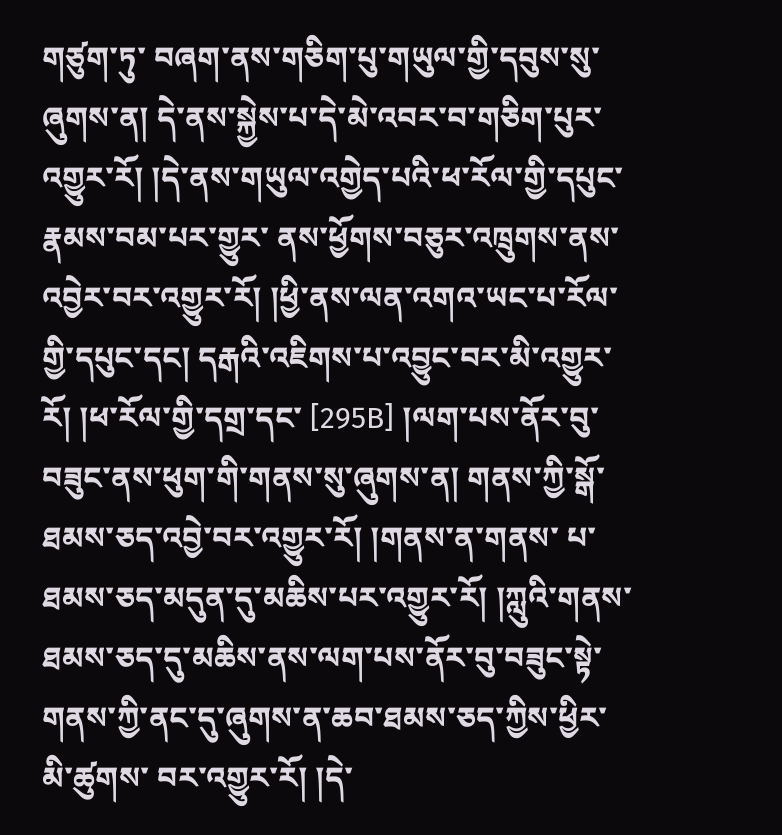གཙུག་ཏུ་ བཞག་ནས་གཅིག་པུ་གཡུལ་གྱི་དབུས་སུ་ཞུགས་ན། དེ་ནས་སྐྱེས་པ་དེ་མེ་འབར་བ་གཅིག་པུར་འགྱུར་རོ། །དེ་ནས་གཡུལ་འགྱེད་པའི་ཕ་རོལ་གྱི་དཔུང་རྣམས་བམ་པར་གྱུར་ ནས་ཕྱོགས་བཅུར་འཁྲུགས་ནས་འབྱེར་བར་འགྱུར་རོ། །ཕྱི་ནས་ལན་འགའ་ཡང་པ་རོལ་གྱི་དཔུང་དང། དརྒའི་འཇིགས་པ་འབྱུང་བར་མི་འགྱུར་རོ། །ཕ་རོལ་གྱི་དགྲ་དང་ [295B] །ལག་པས་ནོར་བུ་བཟུང་ནས་ཕུག་གི་གནས་སུ་ཞུགས་ན། གནས་ཀྱི་སྒོ་ཐམས་ཅད་འབྱེ་བར་འགྱུར་རོ། །གནས་ན་གནས་ པ་ཐམས་ཅད་མདུན་དུ་མཆིས་པར་འགྱུར་རོ། །ཀླུའི་གནས་ཐམས་ཅད་དུ་མཆིས་ནས་ལག་པས་ནོར་བུ་བཟུང་སྟེ་གནས་ཀྱི་ནང་དུ་ཞུགས་ན་ཆབ་ཐམས་ཅད་ཀྱིས་ཕྱིར་མི་ཚུགས་ བར་འགྱུར་རོ། །དེ་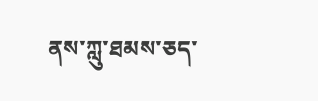ནས་ཀླུ་ཐམས་ཅད་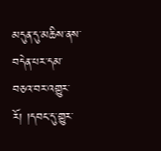མདུན་དུ་མཆིས་ནས་བདེན་པར་དམ་བཅའ་བར་འགྱུར་རོ། །དབང་དུ་གྱུར་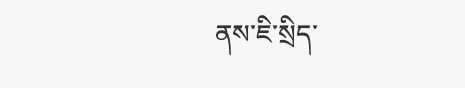ནས་ཇི་སྲིད་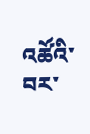འཚོའི་བར་